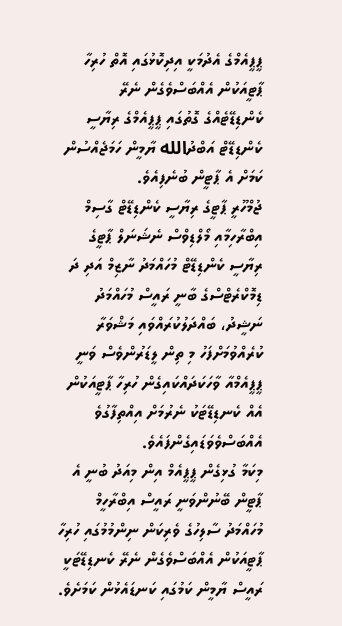ޕީޕީއެމްގެ އެދުމަކީ އިދިކޮޅުގައި އޮތް ހުރިހާ ޕާޓީއަކުން އެއްބަސްވެގެން ނެރޭ ކެންޑިޑޭޓެއްގެ ގޮތުގައި ޕީޕީއެމްގެ ރިޔާސީ ކެންޑިޑޭޓް އަބްދުالله ޔާމީން ހަމަޖެއްސުން ކަމަށް އެ ޕާޓީން ބުނެފިއެވެ.
ޖުމްހޫރީ ޕާޓީގެ ރިޔާސީ ކެންޑިޑޭޓް ގާސިމް އިބްރާހިމާއި މޯލްޑިވްސް ނެޝަނަލް ޕާޓީގެ ރިޔާސީ ކެންޑިޑޭޓް މުހައްމަދު ނާޒިމް އަދި ދަ ޑިމޮކްރެޓްސްގެ ބާނީ ރައީސް މުހައްމަދު ނަޝީދު، ބައްދަލުކުރައްވައި މަޝްވަރާ ކުރެއްވުމަށްފަހު މި ތިން ލީޑަރުންވެސް ވަނީ ޕީޕީއެމްއާ ވާހަކަދައްކައިގެން ހުރިހާ ޕާޓީއަކުން އެއް ކެނޑިޑޭޓަކު ނެރުމަށް އިއްތިފާގުވެ އެއްބަސްވެވަޑައިގެންފައެވެ.
މިކަމާ ގުޅިގެން ޕީޕީއެމް އިން މިއަދު ބުނީ އެ ޕާޓީން ބޭނުންވަނީ ރައީސް އިބްރާހީމް މުހައްމަދު ސާލިހުގެ ވެރިކަން ނިންމުމުގައި ހުރިހާ ޕާޓީއަކުން އެއްބަސްވެގެން ނެރޭ ކެނޑިޑޭޓަކީ ރައީސް ޔާމީން ކަމުގައި ކަނޑައެޅުން ކަމަށެވެ.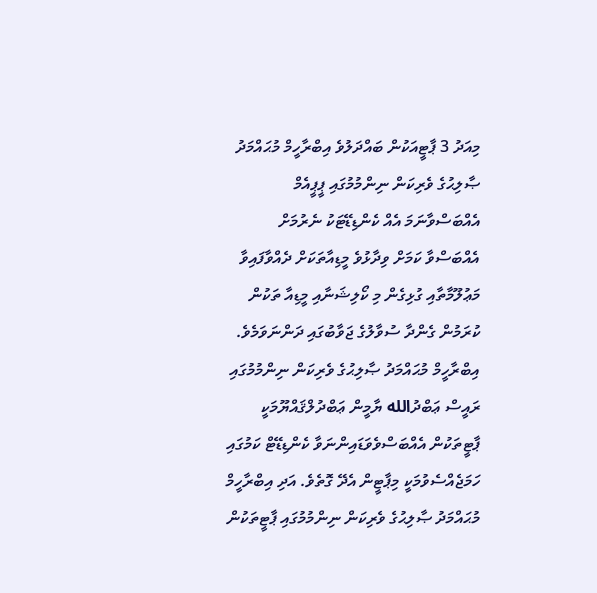މިއަދު 3 ޕާޓީއަކުން ބައްދަލުވެ އިބްރާހީމް މުޙައްމަދު ޞާލިޙުގެ ވެރިކަން ނިންމުމުގައި ޕީޕީއެމް އެއްބަސްވާނަމަ އެއް ކެންޑިޑޭޓަކު ނެރުމަށް އެއްބަސްވާ ކަމަށް ވިދާޅުވެ މީޑިއާތަކަށް ދެއްވާފައިވާ މަޢުލޫމާތާއި ގުޅިގެން މި ކޯލިޝަނާއި މީޑިއާ ތަކުން ކުރަމުން ގެންދާ ސުވާލުގެ ޖަވާބުގައި ދަންނަވަމެވެ. އިބްރާހީމް މުޙައްމަދު ޞާލިޙުގެ ވެރިކަން ނިންމުމުގައި ރައީސް ޢަބްދުالله ޔާމީން ޢަބްދުލްޤައްޔޫމަކީ ޕާޓީތަކުން އެއްބަސްވެވަޑައިންނަވާ ކެންޑިޑޭޓް ކަމުގައި ހަމަޖެއްސެވުމަކީ މިޕާޓީން އެދޭ ގޮތެވެ. އަދި އިބްރާހީމް މުޙައްމަދު ޞާލިޙުގެ ވެރިކަން ނިންމުމުގައި ޕާޓީތަކުން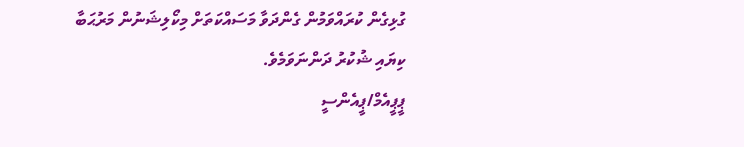ގުޅިގެން ކުރައްވަމުން ގެންދަވާ މަސައްކަތަށް މިކޯލިޝަނުން މަރުޙަބާ ކިޔައި ޝުކުރު ދަންނަވަމެވެ.
ޕީޕީއެމް/ޕީއެންސީ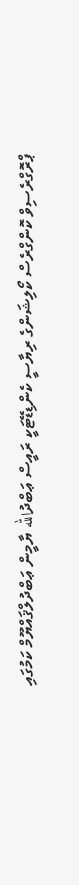ޕްރޮގްރެސިވް ކޮންގްރެސް ކޯލިޝަންގެ ރިޔާސީ ކެންޑިޑޭޓަކީ ރައީސް ޢަބްދުالله ޔާމީން ޢަބްދުލްޤައްޔޫމް ކަމުގައި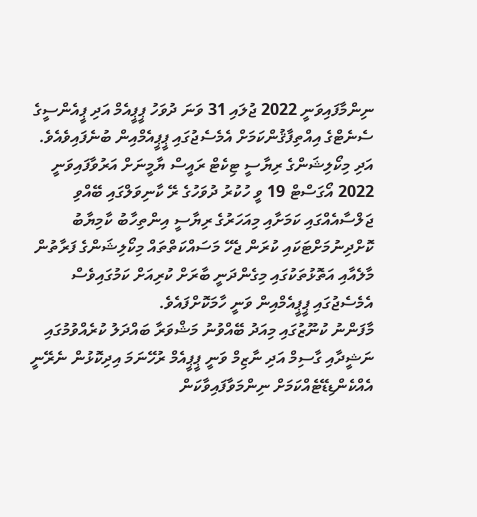ނިންމާފައިވަނީ 2022 ޖުލައި 31 ވަނަ ދުވަހު ޕީޕީއެމް އަދި ޕީއެންސީގެ ސެނެޓްގެ އިއްތިފާޤުންކަމަށް އެމެސެޖުގައި ޕީޕީއެމްއިން ބުނެފައިވެއެވެ. އަދި މިކޯލިޝަންގެ ރިޔާސީ ޓިކެޓް ރައީސް ޔާމީނަށް އަރުވާފައިވަނީ 2022 އޯގަސްޓް 19 ވީ ހުކުރު ދުވަހުގެ ރޭ ކާނިވަލްގައި ބޭއްވި ޖަލްސާއެއްގައި ކަމަށާއި މިއަހަރުގެ ރިޔާސީ އިންތިހާބު ކާމިޔާބު ކޮށްދިނުމަށްޓަކައި ކުރަން ޖެހޭ މަސައްކަތްތައް މިކޯލިޝަންގެ ފަރާތުން މާލެއާއި އަތޮޅުތަކުގައި މިގެންދަނީ ބާރަށް ކުރިއަށް ކަމުގައިވެސް އެމެސެޖުގައި ޕީޕީއެމްއިން ވަނީ ހާމަކޮށްފައެވެ.
މާފަންނު ކުނޫޒުގައި މިއަދު ބޭއްވުނު މަޝްވަރާ ބައްދަލު ކުރެއްވުމުގައި ނަޝީދާއި ގާސިމް އަދި ނާޒިމް ވަނީ ޕީޕީއެމް ރުހޭނަމަ އިދިކޮޅުން ނެރޭނީ އެއްކެންޑިޑޭޓެއްކަމަށް ނިންމަވާފައިވާކަން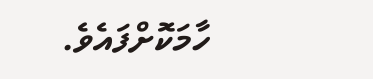ހާމަކޮށްފައެވެ.